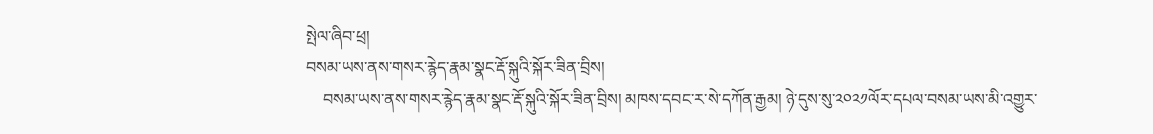སྤེལ་ཞིབ་ཕྲ།
བསམ་ཡས་ནས་གསར་རྙེད་རྣམ་སྣང་རྡོ་སྐུའི་སྐོར་ཟིན་བྲིས།
    བསམ་ཡས་ནས་གསར་རྙེད་རྣམ་སྣང་རྡོ་སྐུའི་སྐོར་ཟིན་བྲིས། མཁས་དབང་ར་སེ་དཀོན་རྒྱམ། ཉེ་དུས་སུ་༢༠༢༡ལོར་དཔལ་བསམ་ཡས་མི་འགྱུར་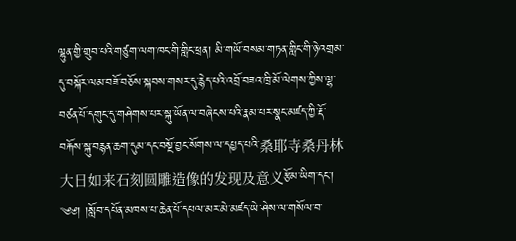ལྷུན་གྱི་གྲུབ་པའི་གཙུག་ལག་ཁང་གི་གླིང་ཕྲན། མི་གཡོ་བསམ་གཏན་གླིང་གི་ཉེ་འགྲམ་དུ་བསྐོར་ལམ་བཟོ་བཅོས་སྐབས་གསར་དུ་རྙེད་པའི་འབྲོ་བཟའ་ཁྲི་མོ་ལེགས་ཀྱིས་ལྷ་བཙན་པོ་དགུང་དུ་གཤེགས་པར་སྐུ་ཡོན་ལ་བཞེངས་པའི་རྣམ་པར་སྣང་མཛད་ཀྱི་རྡོ་བརྐོས་སྐུ་བརྙན་ཆག་དུམ་དང་བསྔོ་བྱང་སོགས་ལ་དཔྱད་པའི་桑耶寺桑丹林大日如来石刻圆雕造像的发现及意义རྩོམ་ཡིག་དང་།
༄༅། །སློབ་དཔོན་མཁས་པ་ཆེན་པོ་དཔལ་མར་མེ་མཛད་ཡེ་ཤེས་ལ་གསོལ་བ་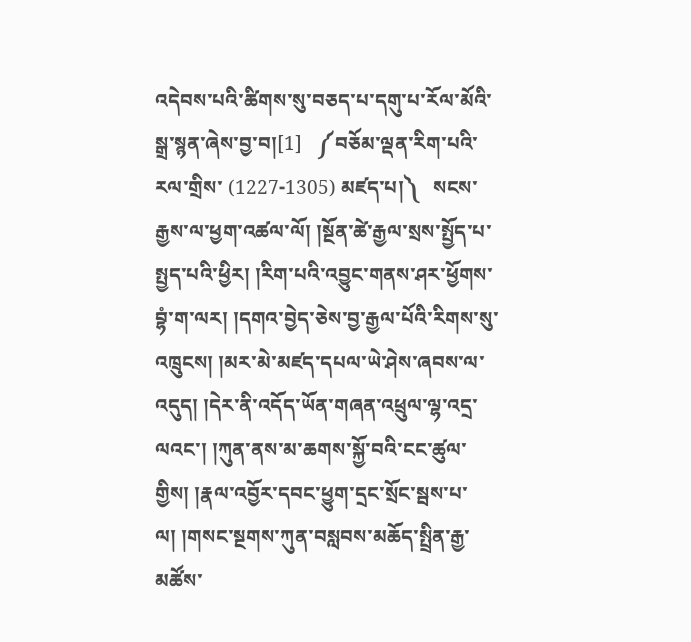འདེབས་པའི་ཚིགས་སུ་བཅད་པ་དགུ་པ་རོལ་མོའི་སྒྲ་སྙན་ཞེས་བྱ་བ།[1]   ༼བཅོམ་ལྡན་རིག་པའི་རལ་གྲིས་ (1227-1305) མཛད་པ།༽   སངས་རྒྱས་ལ་ཕྱག་འཚལ་ལོ། །སྔོན་ཚེ་རྒྱལ་སྲས་སྤྱོད་པ་སྤྱད་པའི་ཕྱིར། །རིག་པའི་འབྱུང་གནས་ཤར་ཕྱོགས་བྷཾ་ག་ལར། །དགའ་བྱེད་ཅེས་བྱ་རྒྱལ་པོའི་རིགས་སུ་འཁྲུངས། །མར་མེ་མཛད་དཔལ་ཡེ་ཤེས་ཞབས་ལ་འདུད། །དེར་ནི་འདོད་ཡོན་གཞན་འཕྲུལ་ལྷ་འདྲ་ལའང་། །ཀུན་ནས་མ་ཆགས་སྐྱོ་བའི་ངང་ཚུལ་གྱིས། །རྣལ་འབྱོར་དབང་ཕྱུག་དྲང་སྲོང་སྦས་པ་ལ། །གསང་སྔགས་ཀུན་བསླབས་མཆོད་སྤྲིན་རྒྱ་མཚོས་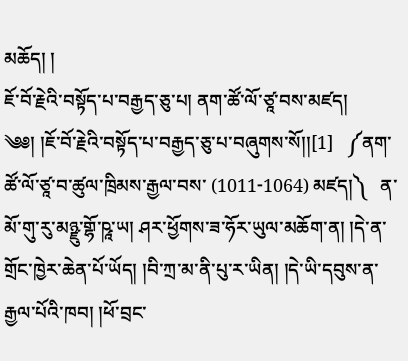མཆོད། །
ཇོ་བོ་རྗེའི་བསྟོད་པ་བརྒྱད་ཅུ་པ། ནག་ཚོ་ལོ་ཙཱ་བས་མཛད།
༄༅། །ཇོ་བོ་རྗེའི་བསྟོད་པ་བརྒྱད་ཅུ་པ་བཞུགས་སོ།།[1]   ༼ནག་ཚོ་ལོ་ཙཱ་བ་ཚུལ་ཁྲིམས་རྒྱལ་བས་ (1011-1064) མཛད།༽   ན་མོ་གུ་རུ་མཉྫུ་གྷོ་ཥཱ་ཡ། ཤར་ཕྱོགས་ཟ་ཧོར་ཡུལ་མཆོག་ན། །དེ་ན་གྲོང་ཁྱེར་ཆེན་པོ་ཡོད། །བི་ཀྲ་མ་ནི་པུ་ར་ཡིན། །དེ་ཡི་དབུས་ན་རྒྱལ་པོའི་ཁབ། །ཕོ་བྲང་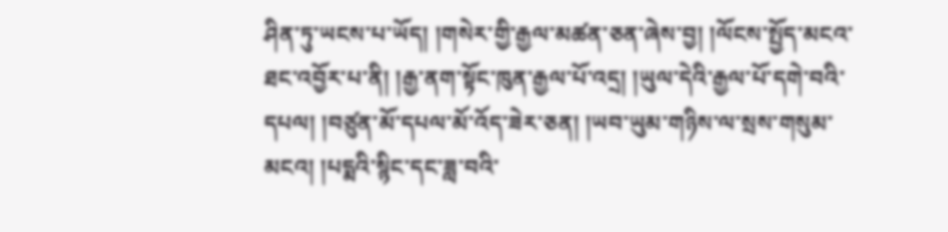ཤིན་ཏུ་ཡངས་པ་ཡོད། །གསེར་གྱི་རྒྱལ་མཚན་ཅན་ཞེས་བྱ། །ལོངས་སྤྱོད་མངའ་ཐང་འབྱོར་པ་ནི། །རྒྱ་ནག་སྟོང་ཁུན་རྒྱལ་པོ་འདྲ། །ཡུལ་དེའི་རྒྱལ་པོ་དགེ་བའི་དཔལ། །བཙུན་མོ་དཔལ་མོ་འོད་ཟེར་ཅན། །ཡབ་ཡུམ་གཉིས་ལ་སྲས་གསུམ་མངའ། །པདྨའི་སྙིང་དང་ཟླ་བའི་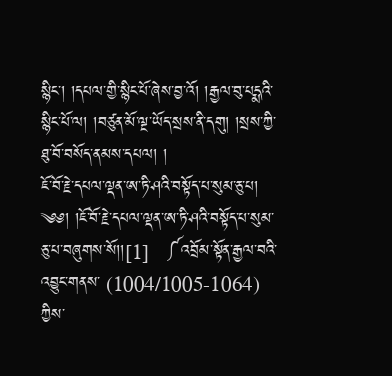སྙིང་། །དཔལ་གྱི་སྙིང་པོ་ཞེས་བྱ་འོ། །རྒྱལ་བུ་པདྨའི་སྙིང་པོ་ལ། །བཙུན་མོ་ལྔ་ཡོད་སྲས་ནི་དགུ། །སྲས་ཀྱི་ཐུ་བོ་བསོད་ནམས་དཔལ། །
ཇོ་བོ་རྗེ་དཔལ་ལྡན་ཨ་ཏི་ཤའི་བསྟོད་པ་སུམ་ཅུ་པ།
༄༅། །ཇོ་བོ་རྗེ་དཔལ་ལྡན་ཨ་ཏི་ཤའི་བསྟོད་པ་སུམ་ཅུ་པ་བཞུགས་སོ།།[1]   ༼འབྲོམ་སྟོན་རྒྱལ་བའི་འབྱུང་གནས་ (1004/1005-1064) ཀྱིས་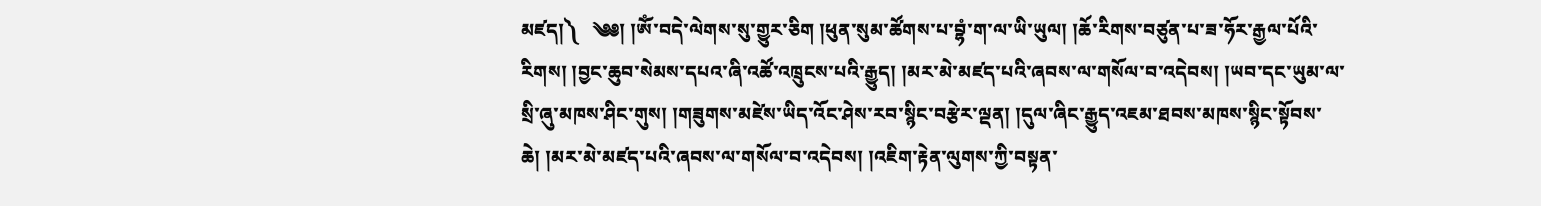མཛད།༽   ༄༅། །ཨོཾ་བདེ་ལེགས་སུ་གྱུར་ཅིག །ཕུན་སུམ་ཚོགས་པ་བྷཾ་ག་ལ་ཡི་ཡུལ། །ཆོ་རིགས་བཙུན་པ་ཟ་ཧོར་རྒྱལ་པོའི་རིགས། །བྱང་ཆུབ་སེམས་དཔའ་ཞི་འཚོ་འཁྲུངས་པའི་རྒྱུད། །མར་མེ་མཛད་པའི་ཞབས་ལ་གསོལ་བ་འདེབས། །ཡབ་དང་ཡུམ་ལ་སྲི་ཞུ་མཁས་ཤིང་གུས། །གཟུགས་མཛེས་ཡིད་འོང་ཤེས་རབ་སྙིང་བརྩེར་ལྡན། །དུལ་ཞིང་རྒྱུད་འཇམ་ཐབས་མཁས་སྙིང་སྟོབས་ཆེ། །མར་མེ་མཛད་པའི་ཞབས་ལ་གསོལ་བ་འདེབས། །འཇིག་རྟེན་ལུགས་ཀྱི་བསྟན་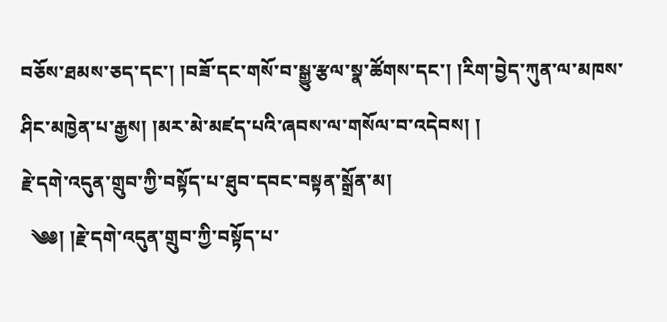བཅོས་ཐམས་ཅད་དང་། །བཟོ་དང་གསོ་བ་སྒྱུ་རྩལ་སྣ་ཚོགས་དང་། །རིག་བྱེད་ཀུན་ལ་མཁས་ཤིང་མཁྱེན་པ་རྒྱས། །མར་མེ་མཛད་པའི་ཞབས་ལ་གསོལ་བ་འདེབས། །
རྗེ་དགེ་འདུན་གྲུབ་ཀྱི་བསྟོད་པ་ཐུབ་དབང་བསྟན་སྒྲོན་མ།
  ༄༅། །རྗེ་དགེ་འདུན་གྲུབ་ཀྱི་བསྟོད་པ་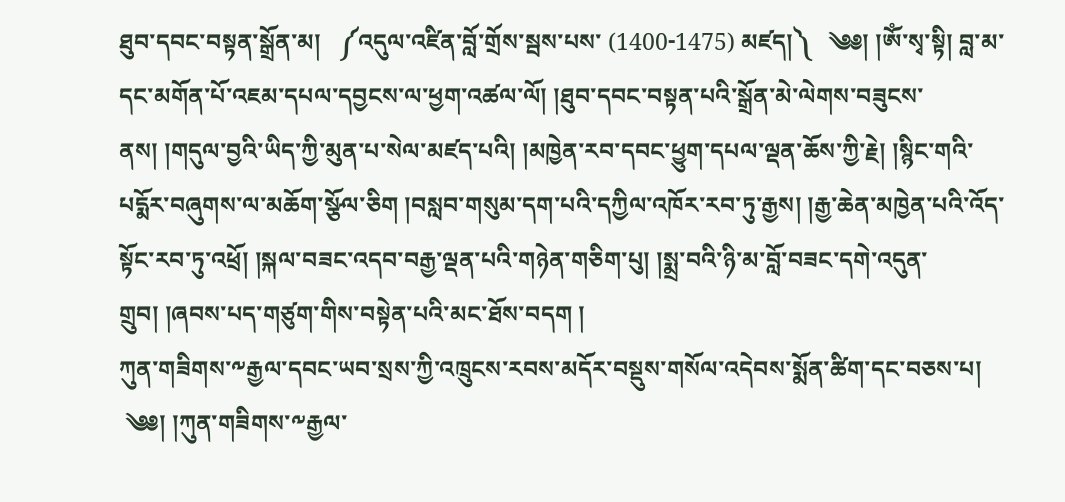ཐུབ་དབང་བསྟན་སྒྲོན་མ།   ༼འདུལ་འཛིན་བློ་གྲོས་སྦས་པས་ (1400-1475) མཛད།༽   ༄༅། །ཨོཾ་སྭ་སྟི། བླ་མ་དང་མགོན་པོ་འཇམ་དཔལ་དབྱངས་ལ་ཕྱག་འཚལ་ལོ། །ཐུབ་དབང་བསྟན་པའི་སྒྲོན་མེ་ལེགས་བཟུངས་ནས། །གདུལ་བྱའི་ཡིད་ཀྱི་མུན་པ་སེལ་མཛད་པའི། །མཁྱེན་རབ་དབང་ཕྱུག་དཔལ་ལྡན་ཆོས་ཀྱི་རྗེ། །སྙིང་གའི་པདྨོར་བཞུགས་ལ་མཆོག་སྩོལ་ཅིག །བསླབ་གསུམ་དག་པའི་དཀྱིལ་འཁོར་རབ་ཏུ་རྒྱས། །རྒྱ་ཆེན་མཁྱེན་པའི་འོད་སྟོང་རབ་ཏུ་འཕྲོ། །སྐལ་བཟང་འདབ་བརྒྱ་ལྡན་པའི་གཉེན་གཅིག་པུ། །སྨྲ་བའི་ཉི་མ་བློ་བཟང་དགེ་འདུན་གྲུབ། །ཞབས་པད་གཙུག་གིས་བསྟེན་པའི་མང་ཐོས་བདག །
ཀུན་གཟིགས་༸རྒྱལ་དབང་ཡབ་སྲས་ཀྱི་འཁྲུངས་རབས་མདོར་བསྡུས་གསོལ་འདེབས་སྨོན་ཚིག་དང་བཅས་པ།
 ༄༅། །ཀུན་གཟིགས་༸རྒྱལ་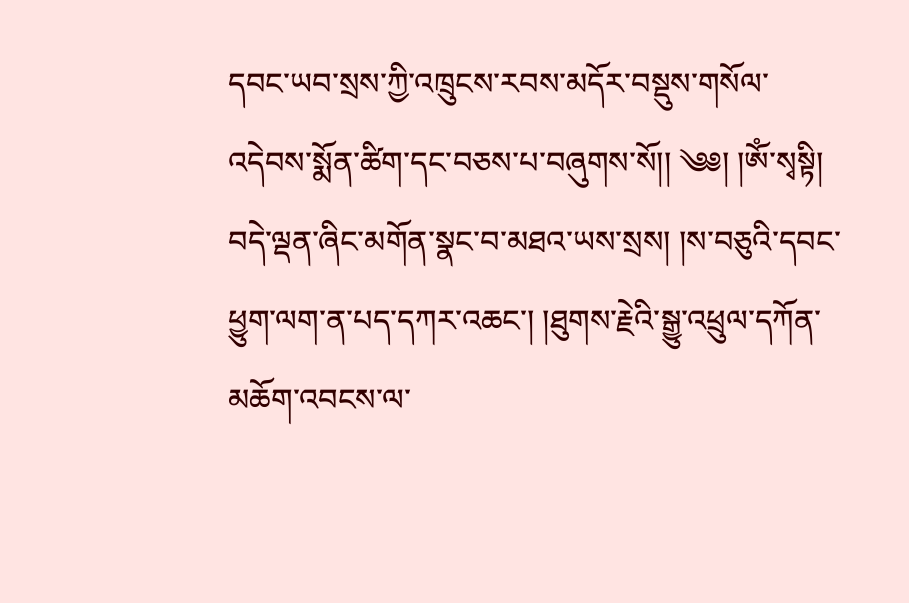དབང་ཡབ་སྲས་ཀྱི་འཁྲུངས་རབས་མདོར་བསྡུས་གསོལ་འདེབས་སྨོན་ཚིག་དང་བཅས་པ་བཞུགས་སོ།། ༄༅། །ཨོཾ་སྭསྟི། བདེ་ལྡན་ཞིང་མགོན་སྣང་བ་མཐའ་ཡས་སྲས། །ས་བཅུའི་དབང་ཕྱུག་ལག་ན་པད་དཀར་འཆང་། །ཐུགས་རྗེའི་སྒྱུ་འཕྲུལ་དཀོན་མཆོག་འབངས་ལ་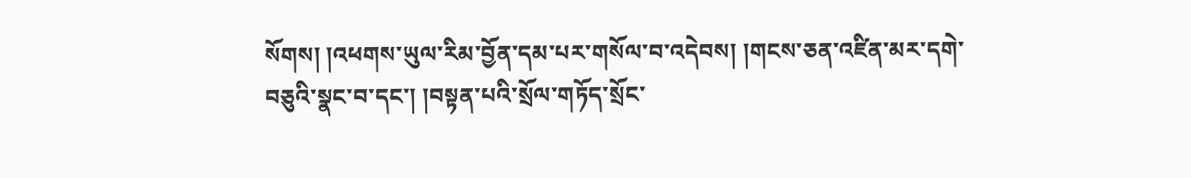སོགས། །འཕགས་ཡུལ་རིམ་བྱོན་དམ་པར་གསོལ་བ་འདེབས། །གངས་ཅན་འཛིན་མར་དགེ་བཅུའི་སྣང་བ་དང་། །བསྟན་པའི་སྲོལ་གཏོད་སྲོང་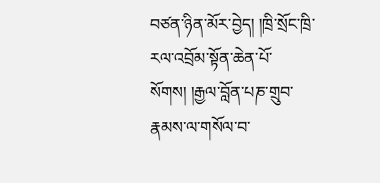བཙན་ཉིན་མོར་བྱེད། །ཁྲི་སྲོང་ཁྲི་རལ་འབྲོམ་སྟོན་ཆེན་པོ་སོགས། །རྒྱལ་བློན་པཎ་གྲུབ་རྣམས་ལ་གསོལ་བ་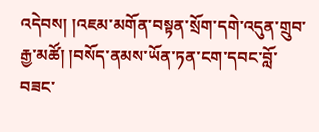འདེབས། །འཇམ་མགོན་བསྟན་སྲོག་དགེ་འདུན་གྲུབ་རྒྱ་མཚོ། །བསོད་ནམས་ཡོན་ཏན་ངག་དབང་བློ་བཟང་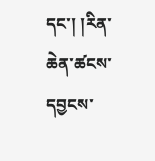དང་། །རིན་ཆེན་ཚངས་དབྱངས་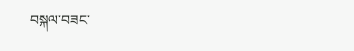བསྐལ་བཟང་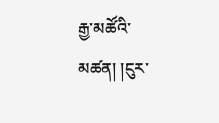རྒྱ་མཚོའི་མཚན། །ངུར་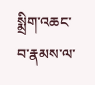སྨྲིག་འཆང་བ་རྣམས་ལ་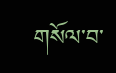གསོལ་བ་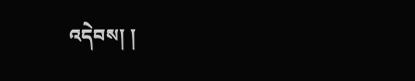འདེབས། །